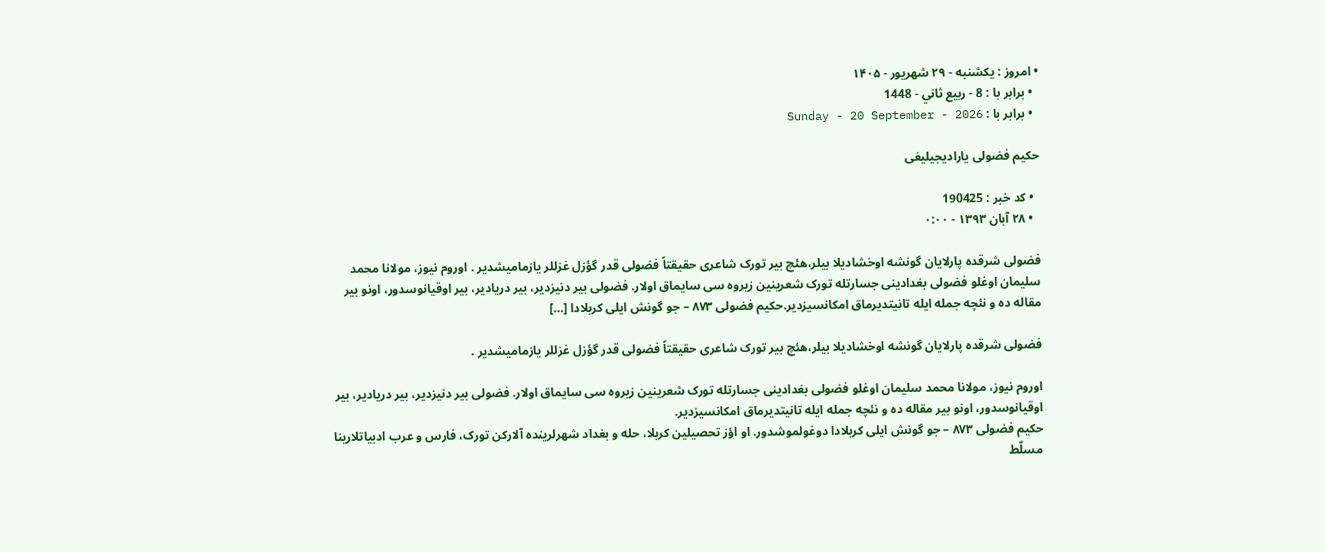• امروز : یکشنبه - ۲۹ شهریور - ۱۴۰۵
  • برابر با : 8 - ربيع ثاني - 1448
  • برابر با : Sunday - 20 September - 2026

حکیم فضولی یارادیجیلیغی

  • کد خبر : 190425
  • ۲۸ آبان ۱۳۹۳ - ۰:۰۰

فضولی شرقده پارلایان گونشه اوخشادیلا بیلر،هئچ بیر تورک شاعری حقیقتاً فضولی قدر گؤزل غزللر یازمامیشدیر . اوروم نیوز، مولانا محمد سلیمان اوغلو فضولی بغدادینی جسارتله تورک شعرینین زیروه سی سایماق اولار. فضولی بیر دنیزدیر، بیر دریادیر، بیر اوقیانوسدور، اونو بیر مقاله ده و نئچه جمله ایله تانیتدیرماق امکانسیزدیر.حکیم فضولی ۸۷۳ – جو گونش ایلی کربلادا […]

فضولی شرقده پارلایان گونشه اوخشادیلا بیلر،هئچ بیر تورک شاعری حقیقتاً فضولی قدر گؤزل غزللر یازمامیشدیر .

اوروم نیوز، مولانا محمد سلیمان اوغلو فضولی بغدادینی جسارتله تورک شعرینین زیروه سی سایماق اولار. فضولی بیر دنیزدیر، بیر دریادیر، بیر اوقیانوسدور، اونو بیر مقاله ده و نئچه جمله ایله تانیتدیرماق امکانسیزدیر.
حکیم فضولی ۸۷۳ – جو گونش ایلی کربلادا دوغولموشدور. او اؤز تحصیلین کربلا، حله و بغداد شهرلرینده آلارکن تورک، فارس و عرب ادبیاتلارینا مسلّط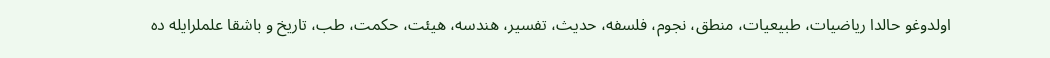اولدوغو حالدا ریاضیات، طبیعیات، منطق، نجوم، فلسفه، حدیث، تفسیر، هندسه، هیئت، حکمت، طب، تاریخ و باشقا علملرایله ده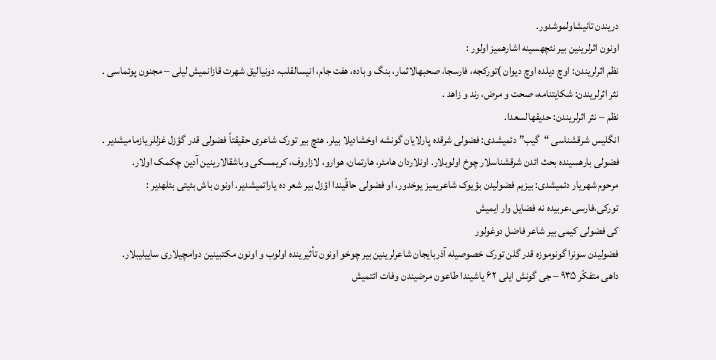دریندن تانیشاولموشدور.
اونون اثرلرینین بیر نئچهسینه اشارهمیز اولور :
نظم اثرلریندن: اوچ دیلده اوچ دیوان )تورکجه، فارسجا، صحبهالاثمار، بنگ و باده، هفت جام، انیسالقلب، دونیالیق شهرت قازانمیش لیلی – مجنون پوئماسی .
نثر اثرلریندن: شکایتنامه، صحت و مرض، رند و زاهد .
نظم – نثر اثرلریندن: حدیقهالسعدا.
انگلیس شرقشناسی “گیب” دئمیشدی: فضولی شرقده پارلایان گونشه اوخشادیلا بیلر. هئچ بیر تورک شاعری حقیقتاً فضولی قدر گؤزل غزللر یازمامیشدیر .
فضولی بارهسینده بحث ائدن شرقشناسلار چوخ اولوبلار. اونلاردان هامئر، هارتمان، هوارو، لازاروف، کریمسکی وباشقالارینین آدین چکمک اولار.
مرحوم شهریار دئمیشدی: بیزیم فضولیدن بؤیوک شاعریمیز یوخدور، او فضولی حاقّیندا اؤزل بیر شعر ده یاراتمیشدیر. اونون باش بئیتی بئلهدیر :
تورکی،فارسی،عربیده نه فضایل وار ایمیش
کی فضولی کیمی بیر شاعر فاضل دوغولور
فضولیدن سونرا گونوموزه قدر گلن تورک خصوصیله آذربایجان شاعرلرینین بیر چوخو اونون تأثیرینده اولوب و اونون مکتبینین دوامچیلاری ساییلیبلار.
داهی متفکّر ۹۳۵ – جی گونش ایلی ۶۲ یاشیندا طاعون مرضیندن وفات ائتمیش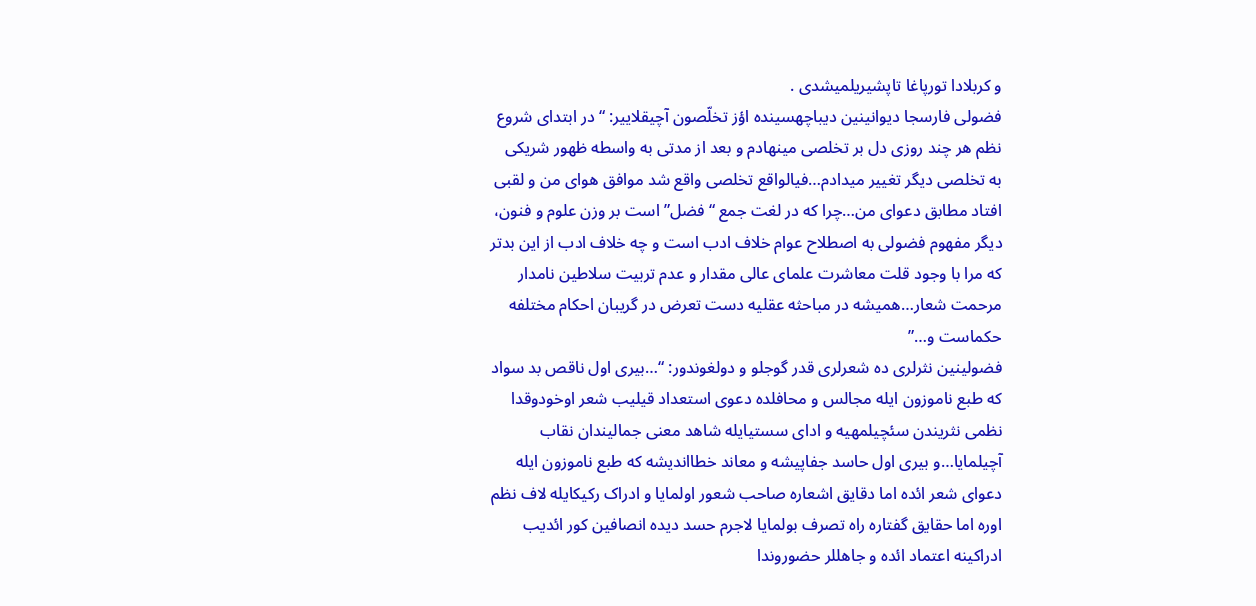و کربلادا تورپاغا تاپشیریلمیشدی .
فضولی فارسجا دیوانینین دیباچهسینده اؤز تخلّصون آچیقلاییر: “در ابتدای شروع نظم هر چند روزی دل بر تخلصی مینهادم و بعد از مدتی به واسطه ظهور شریکی به تخلصی دیگر تغییر میدادم…فیالواقع تخلصی واقع شد موافق هوای من و لقبی افتاد مطابق دعوای من…چرا که در لغت جمع “فضل” است بر وزن علوم و فنون، دیگر مفهوم فضولی به اصطلاح عوام خلاف ادب است و چه خلاف ادب از این بدتر که مرا با وجود قلت معاشرت علمای عالی مقدار و عدم تربیت سلاطین نامدار مرحمت شعار…همیشه در مباحثه عقلیه دست تعرض در گریبان احکام مختلفه حکماست و…”
فضولینین نثرلری ده شعرلری قدر گوجلو و دولغوندور: “…بیری اول ناقص بد سواد که طبع ناموزون ایله مجالس و محافلده دعوی استعداد قیلیب شعر اوخودوقدا نظمی نثریندن سئچیلمهیه و ادای سستیایله شاهد معنی جمالیندان نقاب آچیلمایا…و بیری اول حاسد جفاپیشه و معاند خطااندیشه که طبع ناموزون ایله دعوای شعر ائده اما دقایق اشعاره صاحب شعور اولمایا و ادراک رکیکایله لاف نظم اوره اما حقایق گفتاره راه تصرف بولمایا لاجرم حسد دیده انصافین کور ائدیب ادراکینه اعتماد ائده و جاهللر حضوروندا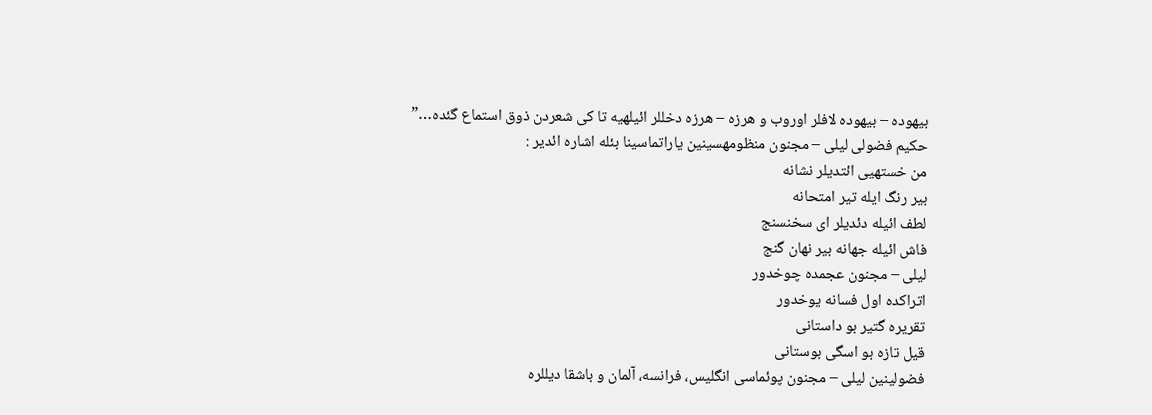بیهوده – بیهوده لافلر اوروب و هرزه – هرزه دخللر ائیلهیه تا کی شعردن ذوق استماع گئده…”
حکیم فضولی لیلی – مجنون منظومهسینین یاراتماسینا بئله اشاره ائدیر :
من خستهیی ائتدیلر نشانه
بیر رنگ ایله تیر امتحانه
لطف ائیله دئدیلر ای سخنسنج
فاش ائیله جهانه بیر نهان گنج
لیلی – مجنون عجمده چوخدور
اتراکده اول فسانه یوخدور
تقریره گتیر بو داستانی
قیل تازه بو اسگی بوستانی
فضولینین لیلی – مجنون پوئماسی انگلیس، فرانسه، آلمان و باشقا دیللره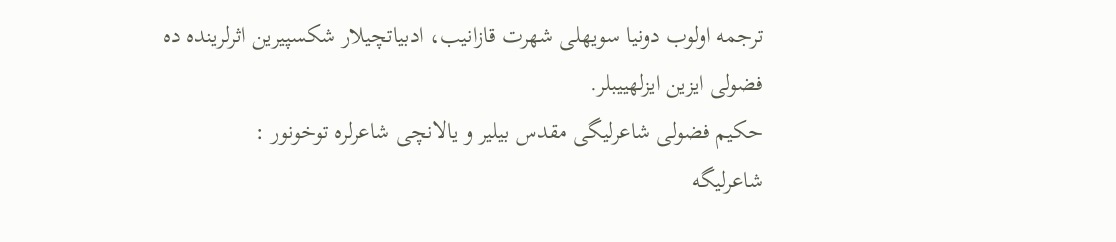ترجمه اولوب دونیا سویهلی شهرت قازانیب، ادبیاتچیلار شکسپیرین اثرلرینده ده فضولی ایزین ایزلهییبلر.
حکیم فضولی شاعرلیگی مقدس بیلیر و یالانچی شاعرلره توخونور :
شاعرلیگه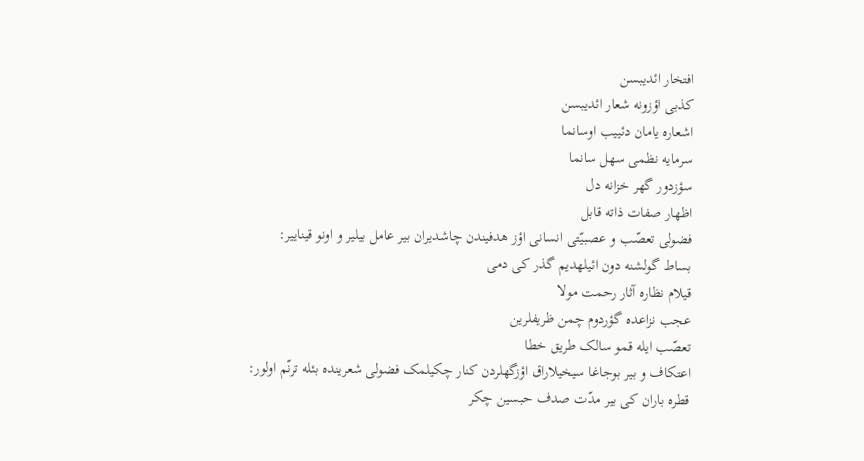افتخار ائدیبسن
کذبی اؤزونه شعار ائدیبسن
اشعاره یامان دئییب اوسانما
سرمایه نظمی سهل سانما
سؤزدور گهر خزانه دل
اظهار صفات ذاته قابل
فضولی تعصّب و عصبیّتی انسانی اؤز هدفیندن چاشدیران بیر عامل بیلیر و اونو قیناییر:
بساط گولشنه دون ائیلهدیم گذر کی دمی
قیلام نظاره آثار رحمت مولا
عجب نزاعده گؤردوم چمن ظریفلرین
تعصّب ایله قمو سالک طریق خطا
اعتکاف و بیر بوجاغا سیخیلاراق اؤزگهلردن کنار چکیلمک فضولی شعرینده بئله ترنّم اولور:
قطره باران کی بیر مدّت صدف حبسین چکر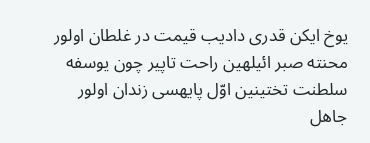یوخ ایکن قدری دادیب قیمت در غلطان اولور
محنته صبر ائیلهین راحت تاپیر چون یوسفه
سلطنت تختینین اوّل پایهسی زندان اولور
جاهل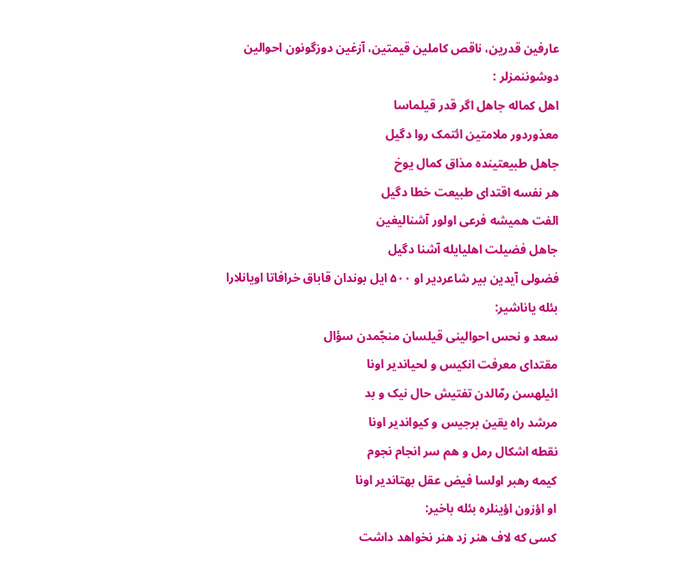عارفین قدرین، ناقص کاملین قیمتین، آزغین دوزگونون احوالین دوشوننمزلر :
اهل کماله جاهل اگر قدر قیلماسا
معذوردور ملامتین ائتمک روا دگیل
جاهل طبیعتینده مذاق کمال یوخ
هر نفسه اقتدای طبیعت خطا دگیل
الفت همیشه فرعی اولور آشنالیغین
جاهل فضیلت اهلیایله آشنا دگیل
فضولی آیدین بیر شاعردیر او ۵۰۰ ایل بوندان قاباق خرافاتا اویانلارا بئله یاناشیر:
سعد و نحس احوالینی قیلسان منجّمدن سؤال
مقتدای معرفت انکیس و لحیاندیر اونا
ائیلهسن رمّالدن تفتیش حال نیک و بد
مرشد راه یقین برجیس و کیواندیر اونا
نقطه اشکال رمل و هم سر انجام نجوم
کیمه رهبر اولسا فیض عقل بهتاندیر اونا
او اؤزون اؤینلره بئله باخیر:
کسی که لاف هنر زد هنر نخواهد داشت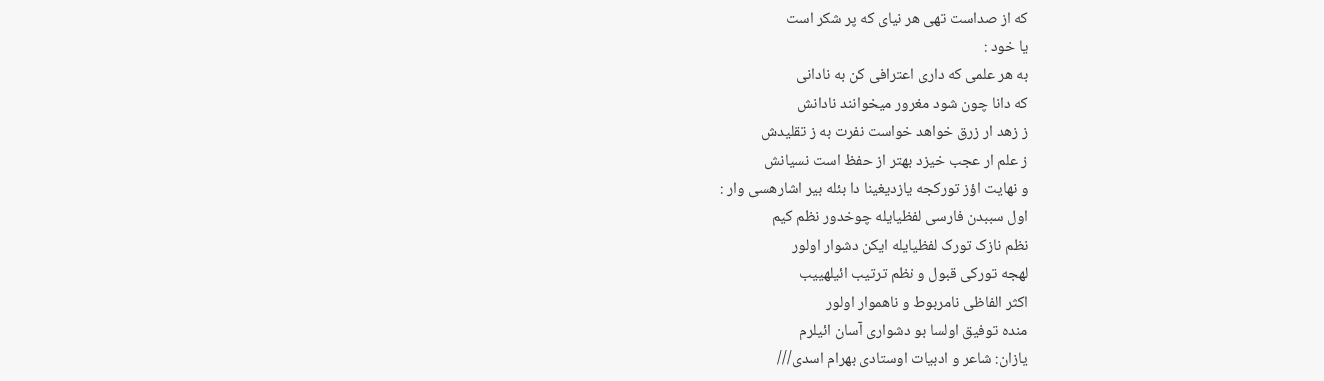که از صداست تهی هر نیای که پر شکر است
یا خود :
به هر علمی که داری اعترافی کن به نادانی
که دانا چون شود مغرور میخوانند نادانش
ز زهد ار زرق خواهد خواست نفرت به ز تقلیدش
ز علم ار عجب خیزد بهتر از حفظ است نسیانش
و نهایت اؤز تورکجه یازدیغینا دا بئله بیر اشارهسی وار :
اول سببدن فارسی لفظیایله چوخدور نظم کیم
نظم نازک تورک لفظیایله ایکن دشوار اولور
لهجه تورکی قبول و نظم ترتیب ائیلهییب
اکثر الفاظی نامربوط و ناهموار اولور
منده توفیق اولسا بو دشواری آسان ائیلرم
یازان: شاعر و ادبیات اوستادی بهرام اسدی///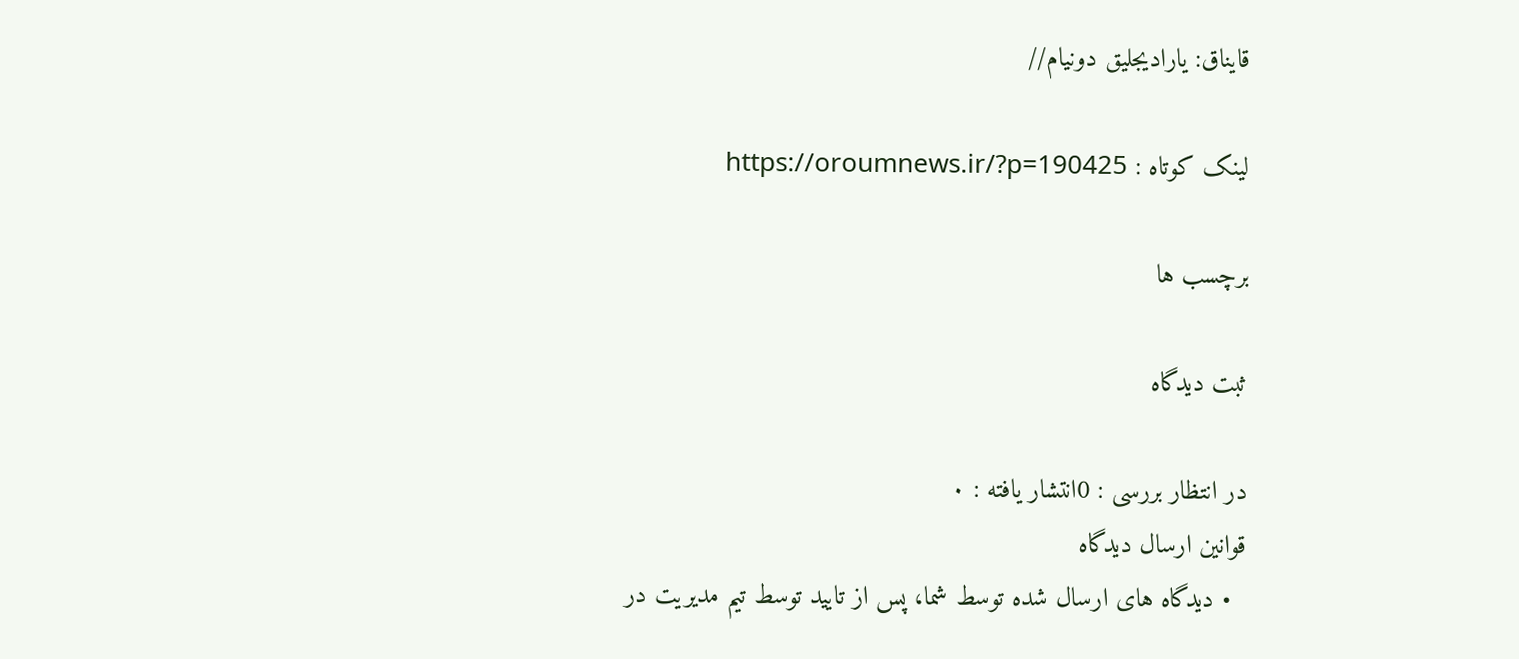قایناق: یارادیجلیق دونیام//

لینک کوتاه : https://oroumnews.ir/?p=190425

برچسب ها

ثبت دیدگاه

در انتظار بررسی : 0انتشار یافته : ۰
قوانین ارسال دیدگاه
  • دیدگاه های ارسال شده توسط شما، پس از تایید توسط تیم مدیریت در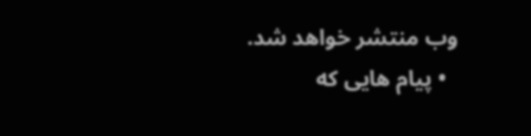وب منتشر خواهد شد.
  • پیام هایی که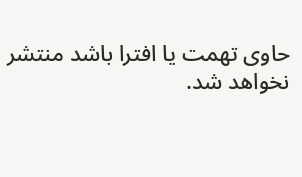حاوی تهمت یا افترا باشد منتشر نخواهد شد.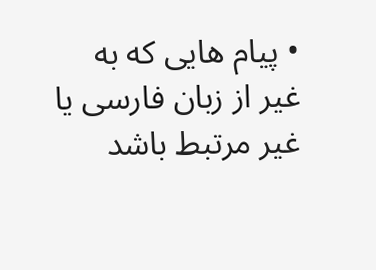• پیام هایی که به غیر از زبان فارسی یا غیر مرتبط باشد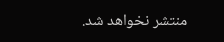منتشر نخواهد شد.